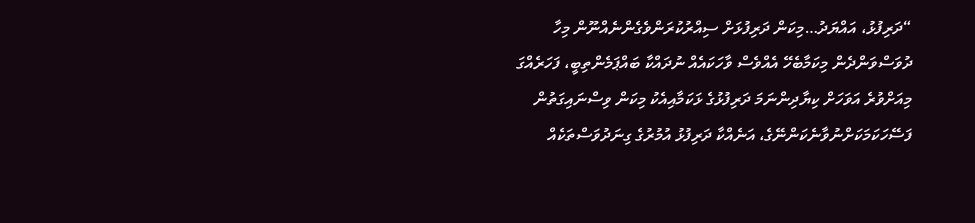“ދަރިފުޅު، އައްޔަދު…މިކަން ދަރިފުޅަށް ސިއްރުކުރަންވެގެންނެއްނޫން މިހާ ދުވަސްވަންދެން މިކަމާބެހޭ އެއްވެސް ވާހަކައެއް ނުދައްކާ ބައްޕަމެންތިބީ، ފަހަރެއްގަ މިއަށްވުރެ އަވަހަށް ކިޔާދިންނަމަ ދަރިފުޅުގެ ޅަކަމާއިއެކު މިކަން ވިސްނައިގަތުން ފަސޭހަކަމަކަށްނުވާނެކަންނޭގެ، އަނެއްކާ ދަރިފުޅު އުމުރުގެ ގިނަދުވަސްތަކެއް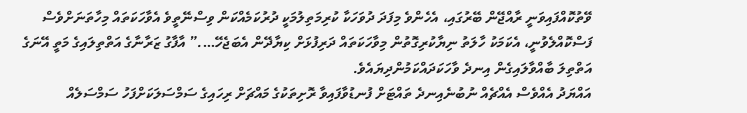ވޭތުކޮއްފައިވަނީ ރާއްޖޭން ބޭރުގައި، އެހެންވެ މިފަދަ ދުވަހަކާ ކުރިމަތިލުމަކީ ދުރުކަމެއްކަން ވިސްނޭތީވެ އެވާހަކަތައް މިހާތަނަށްވެސް ފަސްކޮއްލެވުނީ، އެކަމަކު ހާލަތު ނިޔާކުރިގޮތުން މިވާހަކަތައް ދަރިފުޅަށް ކިޔާދޭން އެބަޖެހޭ….” އާފާގު ޒަރާނާގެ އަތްތިލައިގެ މަތީ އޭނަގެ އަތްތިލަ ބާއްވާލައިގެން އިނދެ ވާހަކަދައްކަމުންދިޔައެވެ.
އައްޔަދު އެއްވެސް އެއްޗެއް ނުބުނެއިނދެ ތައްޓަށް ފުނޑުވާފައިވާ ރޮށިތަކުގެ މައްޗަށް ރިހައިގެ ސަމްސަލަކަށްފަހު ސަމްސަލެއް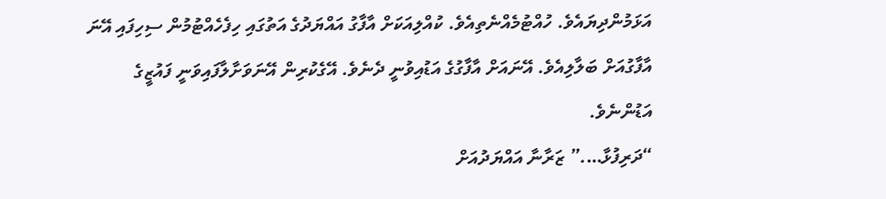އަޅަމުންދިޔައެވެ. ހުއްޓުމެއްނެތިއެވެ. ކުއްލިއަކަށް އާފާގު އައްޔަދުގެ އަތުގައި ހިފެހެއްޓުމުން ސިހިފައި އޭނަ އާފާގުއަށް ބަލާލިއެވެ. އޭނައަށް އާފާގުގެ އަޑުއިވުނީ ދެނެވެ. އޭގެކުރިން އޭނަވަށާލާފައިވަނީ ފައުޒީގެ އަޑުންނެވެ.
“ދަރިފުޅާ….” ޒަރާނާ އައްޔަދުއަށް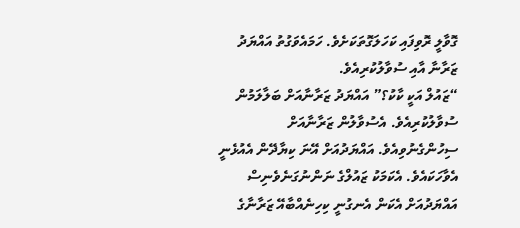ގޮވާލީ ރޮވިފައި ކަހަލަގޮތަކަށެވެ. ހަމައެވަގުތު އައްޔަދު ޒަރާނާ އާއި ސުވާލުކުރިއެވެ.
“ޒައުލް އަކީ ކާކު؟” އައްޔަދު ޒަރާނާއަށް ބަލާލަމުން ސުވާލުކުރިއެވެ. އެސުވާލުން ޒަރާނާއަށް ސިހުންގެނުވިއެވެ. އައްޔަދުއަށް އޭނަ ކިޔާދޭން އެއުޅެނީ އެވާހަކައެވެ. އެކަމަކު ޒައުލްގެ ނަންނުގަނެވެނިސް އައްޔަދުއަށް އެކަން އެނގުނީ ކިހިނެއްބާއޭ ޒަރާނާގެ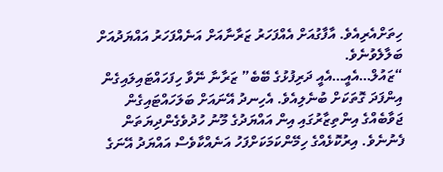ހިތަށްއެރިއެވެ. އާފާގުއަށް އެއްފަހަރު ޒަރާނާއަށް އަނެއްފަހަރު އައްޔަދުއަށް ބަލާލެވުނެވެ.
“ޒައުލް…އެއީ…އެއީ ދަރިފުޅުގެ ބޭބެ” ޒަރާނާ ނޭވާ ހިފަހައްޓައިލައިގެން އިންފަދަ ގޮތަކަށް ބުނެލިއެވެ. އެހިނދު އޭނައަށް ބަލަހައްޓައިގެން ޖަވާބެއްގެ އިންތިޒާރުގައި އިން އައްޔަދުގެ މޫނު ހުދުވެގެންދިޔަތަން ފެނުނެވެ. އިރުކޮޅެއްގެ ހިމޭންކަމަކަށްފަހު އަނެއްކާވެސް އައްޔަދު އޭނަގެ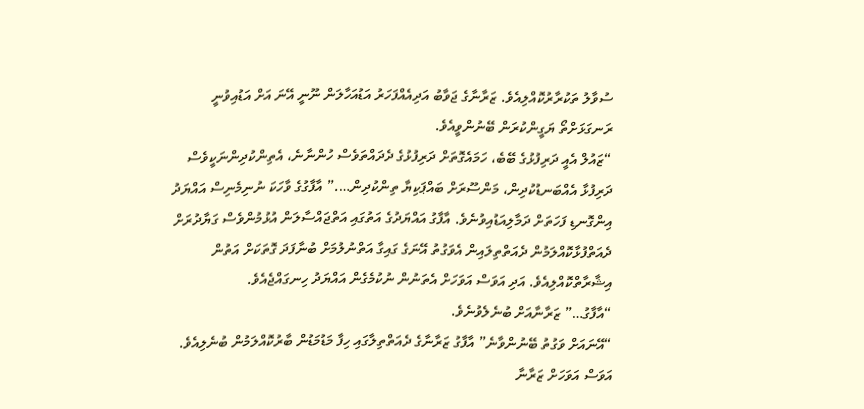ސުވާލު ތަކުރާރުކޮއްލިއެވެ. ޒަރާނާގެ ޖަވާބު އަދިއެއްފަހަރު އަޑުއަހާލަން ނޫނީ އޭނަ އަށް އަޑުއިވުނީ ރަނގަޅަށްތޯ ޔަގީންކުރަން ބޭނުންވީއެވެ.
“ޒައުލް އެއީ ދަރިފުޅުގެ ބޭބެ، ހަމައެގޮތަށް ދަރިފުޅުގެ ދެދައްތަވެސް ހުންނާނެ، އެތިންކުދިންނަކީވެސް ދަރިފުޅާ އެއްބަނޑުކުދިން، މަންސޫރަށް ބައްޕަކިޔާ ތިންކުދިން….” އާފާގުގެ ވާހަކަ ނުނިމެނިސް އައްޔަދު އިންގޮނޑި ފަހަތަށް ދަމާލިއަޑުއިވުނެވެ. އާފާގު އައްޔަދުގެ އަތުގައި އަތްޖައްސާލަން އުޅުމުންވެސް ގަޔާދުރަށް ދެއަތްފުޅާކޮއްލަމުން ދެއަތްތިލައިން އެވަގުތު އޭނަގެ ގައިގާ އަތްނުލުމަށް ބުނާފަދަ ގޮތަކަށް އަތުން އިޝާރާތްކޮއްލިއެވެ. އަދި އަވަސް އަވަހަށް އެތަނުން ނުކުމެގެން އައްޔަދު ހިނގައްޖެއެވެ.
“އާފާގު…” ޒަރާނާއަށް ބުނެލެވުނެވެ.
“އޭނައަށް ވަގުތު ބޭނުންވާނެ” އާފާގު ޒަރާނާގެ ދެއަތްތިލާގައި ހިފާ މަޑުމަޑުން ބާރުކޮއްލަމުން ބުނެލިއެވެ. އަވަސް އަވަހަށް ޒަރާނާ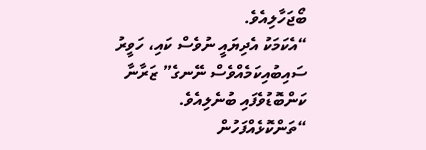ބޯޖަހާލިއެވެ.
“އެކަމަކު އެދިޔައީ ނުވެސް ކައި، ހަވީރު ސައިބުއިކަމެއްވެސް ނޭނގެ” ޒަރާނާ ކަންބޮޑުވެފައި ބުނެލިއެވެ.
“ތަންކޮޅެއްފަހުން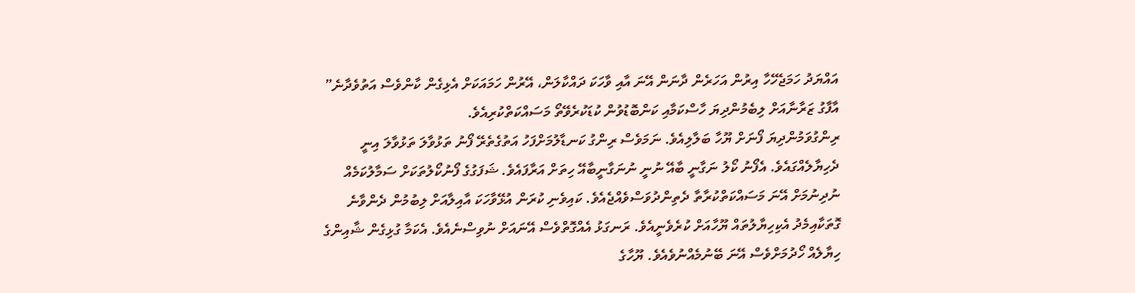އައްޔަދު ހަމަޖެހޭހާ އިރުން އަހަރެން ދާނަން އޭނަ އާއި ވާހަކަ ދައްކާލަން، އޭރުން ހަމައަކަށް އެޅިގެން ކާންވެސް އަތުވެދާނެ” އާފާގު ޒަރާނާއަށް ލިބެމުންދިޔަ ހާސްކަމާއި ކަންބޮޑުވުން ކުޑަކުރެވޭތޯ މަސައްކަތްކުރިއެވެ.
ރިންގުވަމުންދިޔަ ފޯނަށް ޔޫހާ ބަލާލިއެވެ. ނަމަވެސް ރިންގު ކަނޑާލުމަށްފަހު އަތުގެތެރޭ ފޯނު ތަޅުވާލަ ތަޅުވާލަ އިނީ ދެހިޔާލެއްގައެވެ. އެފޯނު ކޯލު ނަގާނީ ބާއޭ ނުނީ ނުނަގާނީބާއޭ ހިތަށް އަރާފައެވެ. ޝަފަގުގެ ފޯނުކޯލުތަކަށް ސަމާލުކަމެއް ނުދިނުމަށް އޭނަ މަސައްކަތްކުރާތާ ދެތިންދުވަސްވެއްޖެއެވެ. ކައިވެނި ކުރަން އުޅޭވާހަކަ އާއިލާއަށް ލިބުމުން ދެންވާނެ ގޮތަކާއިމެދު އެކިހިޔާލުތައް ޔޫހާއަށް ކުރެވެނީއެވެ. ރަނގަޅު އެއްގޮތްވެސް އޭނައަށް ނުވިސްނެއެވެ. އެކަމާ ގުޅިގެން ޝާއިންގެ ހިޔާލެއް ހޯދުމަށްވެސް އޭނަ ބޭނުމެއްނުވެއެވެ. ޔޫހާގެ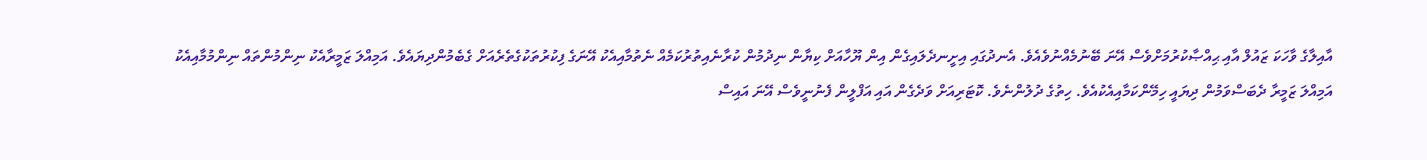އާއިލާގެ ވާހަކަ ޒައުލް އާއި ޙިއްޞާކުރުމަށްވެސް އޭނަ ބޭނުމެއްނުވެއެވެ. އެނދުގައި އިށީނދެލައިގެން އިން ޔޫހާއަށް ކިޔާން ނިދުމުން ކުރާނެއިތުރުކަމެއް ނެތުމާއިއެކު އޭނަގެ ފިކުރުތަކުގެތެރެއަށް ގެބެމުންދިޔައެވެ. އަމިއްލަ ޒަމީރާއެކު ނިންމުންތައް ނިންމުމާއިއެކު އަމިއްލަ ޒަމީރާ ދެބަސްވަމުން ދިޔައީ ހިމޭންކަމާއިއެކުއެވެ. ހިތުގެ ދުލުންނެވެ. ކޮޓަރިއަށް ވަދެގެން އައި އަފްލީން ފެނުނީވެސް އޭނަ އައިސް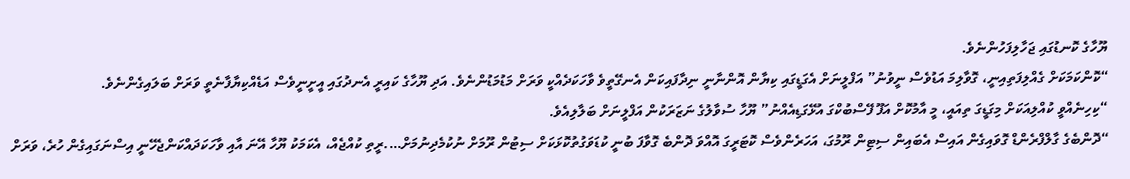ޔޫހާގެ ކޮނޑުގައި ޖަހާލިފަހުންނެވެ.
“ކޮންކަމަކަށް ގެއްލިފަތިއިނީ، ގޮވާލިމަ އަޑުވެސް ނީވުނު” އަފްލީނަށް އެގަޑީގައި ކިޔާން އޮންނާނީ ނިދާފައިކަން އެނގޭތީވެ ވާހަކަދެއްކީ ވަރަށް މަޑުމަޑުންނެވެ. އަދި ޔޫހާގެ ކައިރީ އެނދުގައި އީށީނީވެސް އަޑެއްކިޔާފާނެތީ ވަރަށް ބަލައިގެންނެވެ.
“ކިހިނެއްވީ ކުއްލިއަކަށް މިގަޑީގަ ތިއައީ، މީ އާމުކޮށް އަފޫ ފޭސްބުކްގަ އުޅޭގަޑިއެއްނު” ޔޫހާ ސުވާލުގެ ނަޒަރަކުން އަފްލީނަށް ބަލާލިއެވެ.
“ދޮންބެގެ ގާލްފްރެންޑް ގޮވައިގެން އައިސް އެބައިން ސިޓިން ރޫމުގަ، އަހަރެންވެސް ކޮޓަރީގަ އޮއްވަ ދޮންބެ ގޮވާފަ ބުނީ ކުޑަވަގުތުކޮޅަކަށް ސިޓުން ރޫމަށް ނުކުމެދިނުމަށް….ރީތި ކުއްޖެއް، އެކަމަކު ޔޫހާ އޭނަ އާއި ވާހަކަދައްކަންޖެހޭނީ އިސްނަގައިގެން ހުރެ، ވަރަށް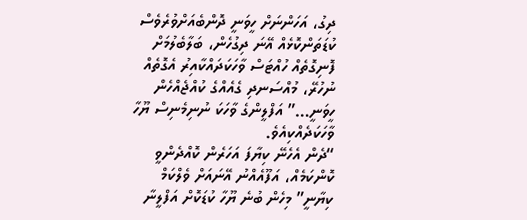ދިގު، އަހަންނަށް ހީވަނީ ދޮންބެއަށްވުރެވެސް ކުޑަތަންކޮޅެއް އޭނަ ދިގުހެން، ބަލާބެލުމަށް ފޮނިގޮތެއް ހުއްޓަސް ވާހަކަދައްކާއިރު އެގޮތެއް ނުހުރޭ، މުއްސަނދި ގެއެއްގެ ކުއްޖެއްހެން ހީވަނީ…” އަފްލީންގެ ވާހަކަ ނުނިމެނިސް ޔޫހާ ވާހަކަދެއްކިއެވެ.
“ދެން އެހެނޭ ކިޔާފަ އަހަރެން ކޮއްދެންވީ ކޮންކަމެއް، އަފޫއެއްނު އޭނައަށް ވެލްކަމް ކިޔާނީ” މިހެން ބުނެ ޔޫހާ ކުޑަކޮށް އަފްލީނާ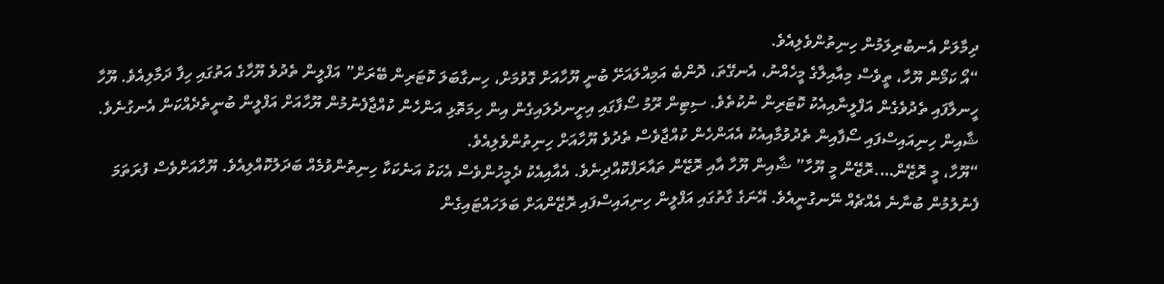ދިމާލަށް އެނބުރިލަމުން ހިނިތުންވެލިއެވެ.
“އޯ ކަމޯން ޔޫހާ، ތީވެސް މިއާއިލާގެ މީހެއްނު، އެނގޭތަ، ދޮންބެ އަމިއްލައަށޭ ބުނީ ޔޫހާއަށް ގޮވުމަށް، ހިނގާބަލަ ކޮޓަރިން ބޭރަށް” އަފްލީން ތެދުވެ ޔޫހާގެ އަތުގައި ހިފާ ދަމާލިއެވެ. ޔޫހާ ހީނލާފައި ތެދުވެގެން އަފްލީނާއިއެކު ކޮޓަރިން ނުކުތެވެ. ސިޓިން ރޫމު ސޯފާގައި އިށީނދެލައިގެން އިން ހިމަތޮޅި އަންހެން ކުއްޖާފެނުމުން ޔޫހާއަށް އަފްލީން ބުނީތެދެއްކަން އެނގުނެވެ. ޝާއިން ހިނިއައިސްފައި ސޯފާއިން ތެދުވުމާއިއެކު އެއަންހެން ކުއްޖާވެސް ތެދުވެ ޔޫހާއަށް ހިނިތުންވެލިއެވެ.
“ޔޫހާ، މީ ރޮޒޭން….ރޮޒޭން މީ ޔޫހާ” ޝާއިން ޔޫހާ އާއި ރޮޒޭން ތައާރަފްކޮއްދިނެވެ. އެއާއިއެކު ދެމީހުންވެސް އެކަކު އަނެކަކާ ހިނިތުންވުމެއް ބަދަލުކޮއްލިއެވެ. ޔޫހާއަށްވެސް ފުރަތަމަ ފެނުލުމުން ބުނާނެ އެއްޗެއް ނޭނގުނީއެވެ. އޭނަގެ ގާތުގައި އަފްލީން ހިނިއައިސްފައި ރޮޒޭންއަށް ބަލަހައްޓައިގެން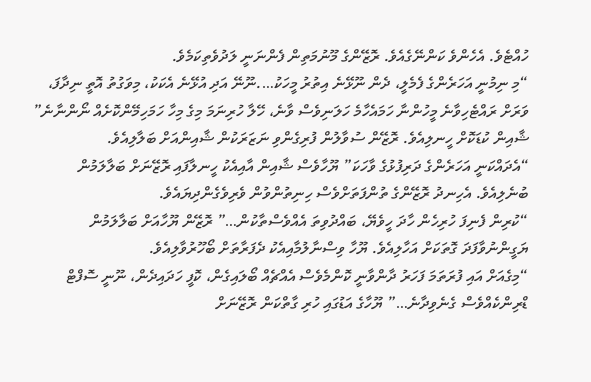ހުއްޓެވެ. އެހެންވެ ކަންނޭގެއެވެ. ރޮޒޭންގެ މޫނުމަތިން ފެންނަނީ ލަދުވެތިކަމެވެ.
“މި ނިމުނީ އަހަރެންގެ ފެމެލީ، ދެން ނޫޅޭނެ އިތުރު މީހަކު….ނޫނޭ އަދި އުޅޭނެ އެކަކު، މިވަގުތު އޮތީ ނިދާފަ، ވަރަށް ރައްޓެހިވާނެ މީހުންނާ ހަމައެހާމެ ހަލަނިވެސް ވާނެ، ހޭލާ ހުރިނަމަ މިގެ މިހާ ހަމަހިމޭންކޮށެއް ނޯންނާނެ” ޝާއިން ކުޑަކޮށް ހީނލިއެވެ. ރޮޒޭން ސުވާލުން ފުރިގެންވި ނަޒަރަކުން ޝާއިންއަށް ބަލާލިއެވެ.
“އެދައްކަނީ އަހަރެންގެ ދަރިފުޅުގެ ވާހަކަ” ޔޫހާވެސް ޝާއިން އާއިއެކު ހީނލާފައި ރޮޒޭނަށް ބަލާލަމުން ބުނެލިއެވެ. އެހިނދު ރޮޒޭންގެ ތުންފަތަށްވެސް ހިނިތުންވުން ވެރިވެގެންދިޔައެވެ.
“ކުރިން ފެނިފަ ހުރިހެން ހާދަ ހީވެޔޭ، ބައްދުވިތަ އެއްވެސްތާކުން…” ރޮޒޭން ޔޫހާއަށް ބަލާލަމުން ޔަގީންނުވާފަދަ ގޮތަކަށް އަހާލިއެވެ. ޔޫހާ ވިސްނާލުމާއިއެކު ދެފަރާތަށް ބޯހޫރުވާލިއެވެ.
“މިގެއަށް އައި ފުރަތަމަ ފަހަރު ދާންވާނީ ކޮންމެވެސް އެއްޗެއް ބޯލައިގެން، ކޮފީ ހަދައިދެން، ނޫނީ ސޮފްޓް ޑްރިންކެއްވެސް ގެނެވިދާނެ…” ޔޫހާގެ އަޑުގައި ހުރި ގާތްކަން ރޮޒޭނަށް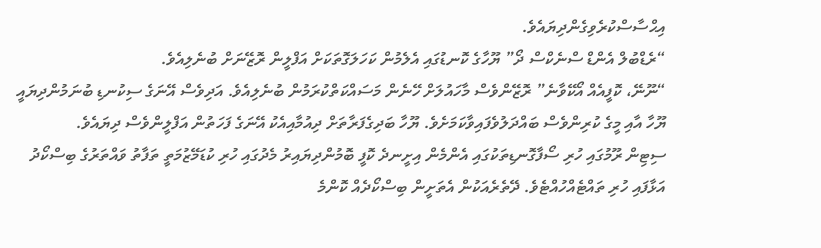އިޙްސާސްކުރެވިގެންދިޔައެވެ.
“ރެޑްބުލް އެންޑް ސްނެކްސް ދޯ” ޔޫހާގެ ކޮނޑުގައި އެލެމުން ކަހަލަގޮތަކަށް އަފްލީން ރޮޒޭނަށް ބުނެލިއެވެ.
“ނޫނޭ، ކޮފީއެއް އޯކޭވާނެ” ރޮޒޭންވެސް މާހައުލަށް ހޭނެން މަސައްކަތްކުރަމުން ބުނެލިއެވެ. އަދިވެސް އޭނަގެ ސިކުނޑި ބުނަމުންދިޔައީ ޔޫހާ އާއި މީގެ ކުރިންވެސް ބައްދަލުވެފައިވާކަމަށެވެ. ޔޫހާ ބަދިގެފަރާތަށް ދިއުމާއިއެކު އޭނަގެ ފަހަތުން އަފްލީންވެސް ދިޔައެވެ.
ސިޓިން ރޫމުގައި ހުރި ސޯފާގޮނޑިތަކުގައި އެންމެން އިށީނދެ ކޮފީ ބޮމުންދިޔައިރު މެދުގައި ހުރި ކުޑަމޭޒުމަތީ ތަފާތު ވައްތަރުގެ ބިސްކޯދު އަޅާފައި ހުރި ތައްޓެއްހުއްޓެވެ. ދޭތެރެއަކުން އެތަށީން ބިސްކޯދެއް ކޮންމެ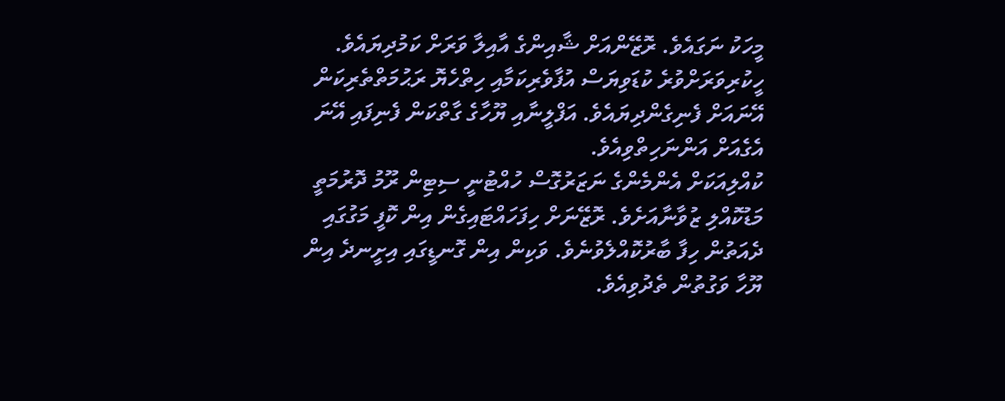މީހަކު ނަގައެވެ. ރޮޒޭންއަށް ޝާއިންގެ އާއިލާ ވަރަށް ކަމުދިޔައެވެ. ހީކުރިވަރަށްވުރެ ކުޑަވިޔަސް އުފާވެރިކަމާއި ހިތްހެޔޮ ރަޙުމަތްތެރިކަން އޭނައަށް ފެނިގެންދިޔައެވެ. އަފްލީނާއި ޔޫހާގެ ގާތްކަން ފެނިފައި އޭނަ އެގެއަށް އަންނަހިތްވިއެވެ.
ކުއްލިއަކަށް އެންމެންގެ ނަޒަރުގޮސް ހުއްޓުނީ ސިޓިން ރޫމު ދޮރުމަތީ މަޑުކޮއްލި ޒުވާނާއަށެވެ. ރޮޒޭނަށް ހިފަހައްޓައިގެން އިން ކޮފީ މަގުގައި ދެއަތުން ހިފާ ބާރުކޮއްލެވުނެވެ. ވަކިން އިން ގޮނޑީގައި އިށީނދެ އިން ޔޫހާ ވަގުތުން ތެދުވިއެވެ.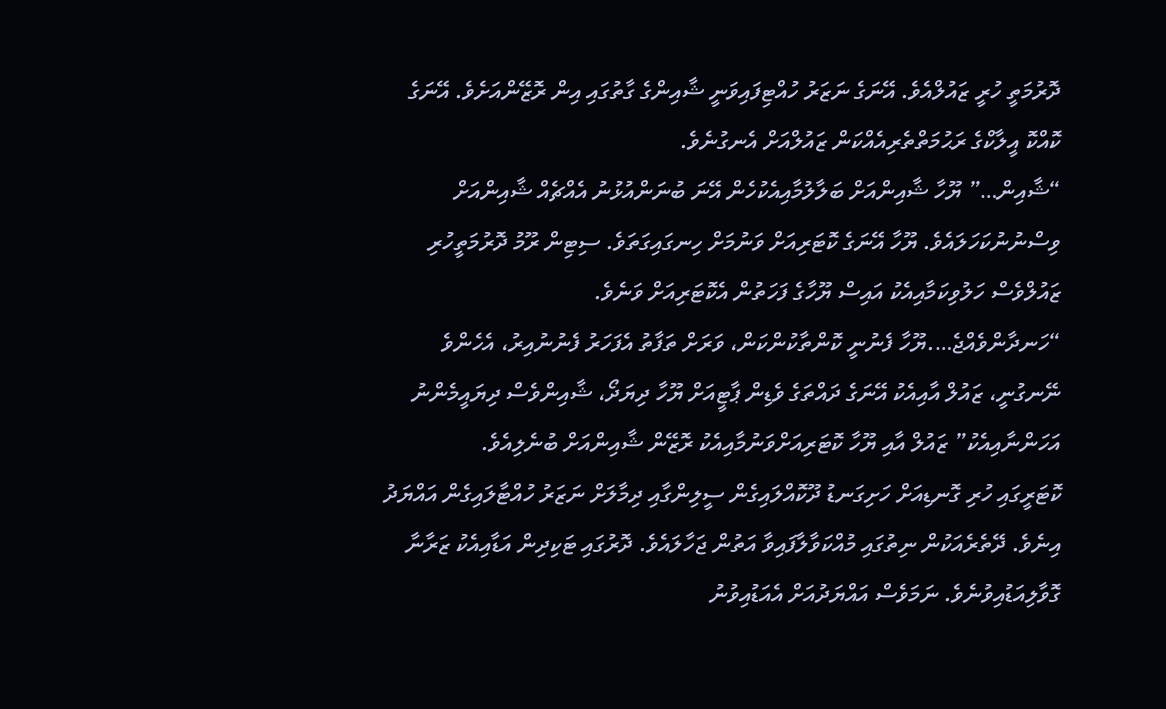ދޮރުމަތީ ހުރީ ޒައުލްއެވެ. އޭނަގެ ނަޒަރު ހުއްޓިފައިވަނީ ޝާއިންގެ ގާތުގައި އިން ރޮޒޭންއަށެވެ. އޭނަގެ ކޮއްކޮ އީލާކްގެ ރަޙުމަތްތެރިއެއްކަން ޒައުލްއަށް އެނގުނެވެ.
“ޝާއިން…” ޔޫހާ ޝާއިންއަށް ބަލާލުމާއިއެކުހެން އޭނަ ބުނަންއުޅުނު އެއްޗެއް ޝާއިންއަށް ވިސްނުނުކަހަލައެވެ. ޔޫހާ އޭނަގެ ކޮޓަރިއަށް ވަނުމަށް ހިނގައިގަތަވެ. ސިޓިން ރޫމު ދޮރުމަތީހުރި ޒައުލްވެސް ހަލުވިކަމާއިއެކު އައިސް ޔޫހާގެ ފަހަތުން އެކޮޓަރިއަށް ވަނެވެ.
“ހަނދާންވެއްޖެ….ޔޫހާ ފެނުނީ ކޮންތާކުންކަން، ވަރަށް ތަފާތު އެފަހަރު ފެނުނުއިރު، އެހެންވެ ނޭނގުނީ، ޒައުލް އާއިއެކު އޭނަގެ ދައްތަގެ ވެޑިން ޕާޓީއަށް ޔޫހާ ދިޔަދޯ، ޝާއިންވެސް ދިޔައީމެންނު އަހަންނާއިއެކު” ޒައުލް އާއި ޔޫހާ ކޮޓަރިއަށްވަނުމާއިއެކު ރޮޒޭން ޝާއިންއަށް ބުނެލިއެވެ.
ކޮޓަރީގައި ހުރި ގޮނޑިއަށް ހަށިގަނޑު ދޫކޮއްލައިގެން ސީލިންގާއި ދިމާލަށް ނަޒަރު ހުއްޓާލައިގެން އައްޔަދު އިނެވެ. ދޭތެރެއަކުން ނިތުގައި މުއްކަވާލާފައިވާ އަތުން ޖަހާލައެވެ. ދޮރުގައި ޓަކިދިން އަޑާއިއެކު ޒަރާނާ ގޮވާލިއަޑުއިވުނެވެ. ނަމަވެސް އައްޔަދުއަށް އެއަޑުއިވުނު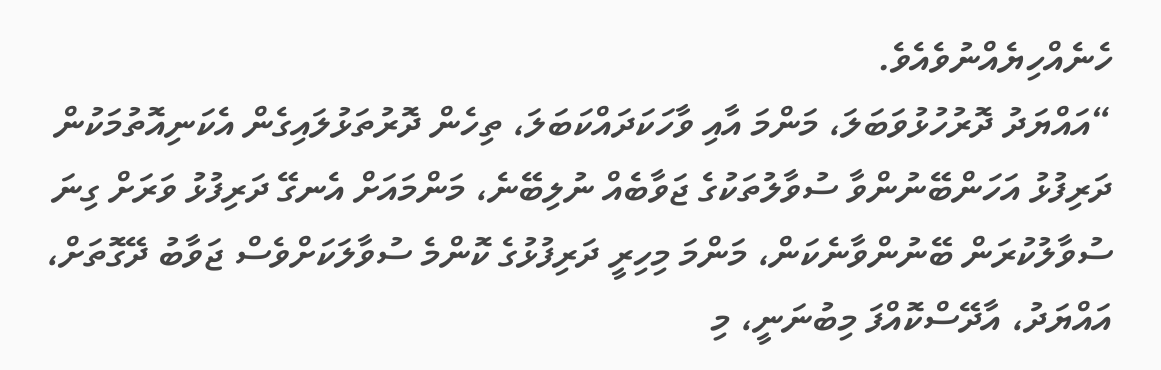ހެނެއްހިޔެއްނުވެއެވެ.
“އައްޔަދު ދޮރުހުޅުވަބަލަ، މަންމަ އާއި ވާހަކަދައްކަބަލަ، ތިހެން ދޮރުތަޅުލައިގެން އެކަނިއޮތުމަކުން ދަރިފުޅު އަހަންބޭނުންވާ ސުވާލުތަކުގެ ޖަވާބެއް ނުލިބޭނެ، މަންމައަށް އެނގޭ ދަރިފުޅު ވަރަށް ގިނަ ސުވާލުކުރަން ބޭނުންވާނެކަން، މަންމަ މިހިރީ ދަރިފުޅުގެ ކޮންމެ ސުވާލަކަށްވެސް ޖަވާބު ދޭގޮތަށް، އައްޔަދު، އާދޭސްކޮއްފަ މިބުނަނީ، މި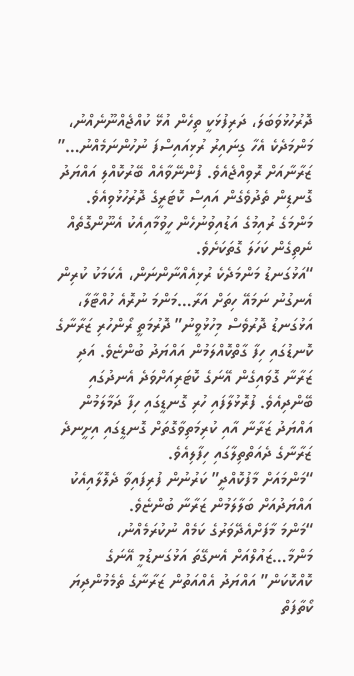ދޮރުހުޅުވަބަލަ، ދަރިފުޅަކީ ތިހެން އުޅޭ ކުއްޖެއްނޫނެއްނު، މަންމަދެކެ އެހާ ގިނައިރު ރުޅިއައިސްފަ ނުހުންނަމެއްނު…” ޒަރާނާއަށް ރޮވިއްޖެއެވެ. ފުންނޭވާއެއް ބޭރުކޮއްލި އައްޔަދު ގޮނޑިން ތެދުވެގެން އައިސް ކޮޓަރީގެ ދޮރުހުޅުވިއެވެ. މަންމަގެ ރުއިމުގެ އަޑުއިވުނުހެން ހީވުމާއިއެކު އެނޫންގޮތެއް ނެތިގެން ކަހަލަ ގޮތަކަށެވެ.
“އަޅުގަނޑު މަންމަދެކެ ރުޅިއެއްނާންނަން، އެކަމަކު ކުރިން އެނގުނު ނަމައޭ ހިތަށް އަރާ…މަންމަ ނުރޮއެ ހުއްޓާލާ، އަޅުގަނޑު ދޮރުވެސް މިހުޅުވީނު” ދޮރުމަތީ ރޯންހުރި ޒަރާނާގެ ކޮނޑުގައި ހިފާ ގާތްކޮއްލަމުން އައްޔަދު ބުންޏެވެ. އަދި ޒަރާނާ ގޮވައިގެން އޭނަގެ ކޮޓަރިއަށްވަދެ އެނދުގައި ބޭންދިއެވެ. ފުރޮޅުލާފައި ހުރި ގޮނޑީގައި ހިފާ ދަމާލަމުން އައްޔަދު ޒަރާނާ އާއި ކުރިމަތިވާގޮތަށް ގޮނޑީގައި އިށީނދެ ޒަރާނާގެ ދެއަތްތިލާގައި ހިފާލިއެވެ.
“މަންމައަށް މާފުކޮއްދީ” ކަރުނުން ފުރިފައިވާ ދެލޮލާއިއެކު އައްޔަދުއަށް ބަލާލަމުން ޒަރާނާ ބުންޏެވެ.
“މަންމަ މާފަށްއެދޭވަރުގެ ކަމެއް ނުކުރަމެއްނު، މަންމާ…ޒައުލްއަށް އެނގޭތަ އަޅުގަނޑުމީ އޭނަގެ ކޮއްކޮކަން” އައްޔަދު އެއްއަތުން ޒަރާނާގެ ތެމެމުންދިޔަ ކޯތާފަތް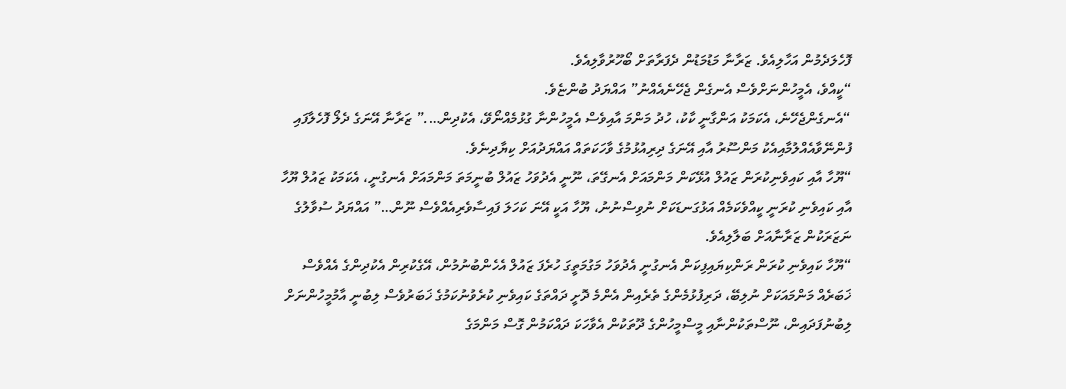ފޮހެލަދެމުން އަހާލިއެވެ. ޒަރާނާ މަޑުމަޑުން ދެފަރާތަށް ބޯހޫރުވާލިއެވެ.
“ކީއްވެ، އެމީހުންނަށްވެސް އެނގެން ޖެހޭނެއެއްނު” އައްޔަދު ބުންޏެވެ.
“އެނގެންޖެހޭނެ، އެކަމަކު އަންގާނީ ކާކު، ހުދު މަންމަ އާއިވެސް އެމީހުންނާ ގުޅުމެއްނޯވޭ، އެކުދިން….” ޒަރާނާ އޭނަގެ ދެލޯ ފޮހެލާފައި ފުންނޭވާއެއްލުމާއިއެކު މަންސޫރު އާއި އޭނަގެ ދިރިއުޅުމުގެ ވާހަކަތައް އައްޔަދުއަށް ކިޔާދިނެވެ.
“ޔޫހާ އާއި ކައިވެނިކުރަން ޒައުލް އުޅޭކަން މަންމައަށް އެނގޭތަ، ނޫނީ އެދުވަހު ޒައުލް ބުނީމަތަ މަންމައަށް އެނގުނީ، އެކަމަކު ޒައުލް ޔޫހާ އާއި ކައިވެނި ކުރަނީ ކީއްވެކަމެއް އަޅުގަނޑަކަށް ނުވިސްނުނު، ޔޫހާ އަކީ އޭނަ ކަހަލަ ފައިސާވެރިއެއްވެސް ނޫން…” އައްޔަދު ސުވާލުގެ ނަޒަރަކުން ޒަރާނާއަށް ބަލާލިއެވެ.
“ޔޫހާ ކައިވެނި ކުރަން ރަންކިޔައިފިކަން އެނގުނީ އެދުވަހު މަގުމަތީގަ ހުރެފަ ޒައުލް އެހެންބުނުމުން، އޭގެކުރިން އެކުދިންގެ އެއްވެސް ޚަބަރެއް މަންމައަކަށް ނުލިބޭ، ދަރިފުޅުމެންގެ ތެރެއިން އެންމެ ދޮށީ ދައްތަގެ ކައިވެނި ކުރެވުނުކަމުގެ ޚަބަރުވެސް ލިބުނީ އާމުމީހުންނަށް ލިބުނުފަދައިން، ނޫސްތަކުންނާއި މީސްމީހުންގެ ދޫތަކުން އެވާހަކަ ދައްކަމުން ގޮސް މަންމަގެ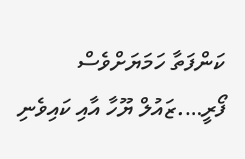ކަންފަތާ ހަމަޔަށްވެސް ފޯރީ….ޒައުލް ޔޫހާ އާއި ކައިވެނި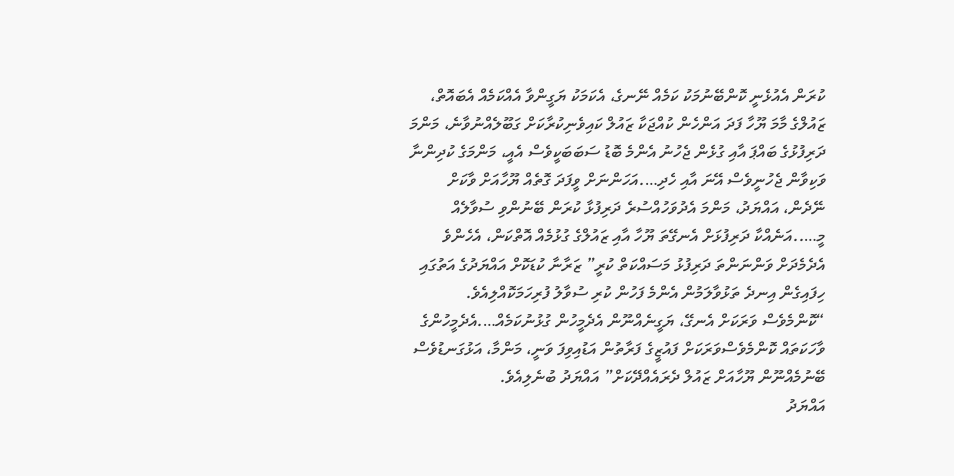ކުރަން އެއުޅެނީ ކޮންބޭނުމަކު ކަމެއް ނޭނގެ، އެކަމަކު ޔަގީންވާ އެއްކަމެއް އެބައޮތް، ޒައުލްގެ މާމަ ޔޫހާ ފަދަ އަންހެން ކުއްޖަކާ ޒައުލް ކައިވެނިކުރާކަށް ގަބޫލެއްނުވާނެ، މަންމަ ދަރިފުޅުގެ ބައްޕަ އާއި ގުޅެން ޖެހުނު އެންމެ ބޮޑު ސަބަބަކީވެސް އެއީ، މަންމަގެ ކުދިންނާ ވަކިވާން ޖެހުނީވެސް އޭނަ އާއި ހެދި….އަހަންނަށް ވީފަދަ ގޮތެއް ޔޫހާއަށް ވާކަށް ނޭދެން، އައްޔަދު، މަންމަ އެދުވަހުއްސުރެ ދަރިފުޅާ ކުރަން ބޭނުންވި ސުވާލެއް މީ…..އަނެއްކާ ދަރިފުޅަށް އެނގޭތަ ޔޫހާ އާއި ޒައުލްގެ ގުޅުމެއް އޮތްކަން، އެހެންވެ އެދެމެދަށް ވަންނަންތަ ދަރިފުޅު މަސައްކަތް ކުރީ” ޒަރާނާ ކުޑަކޮށް އައްޔަދުގެ އަތުގައި ހިފައިގެން އިނދެ ތަޅުވާލަމުން އެންމެ ފަހުން ކުރި ސުވާލު ފުރިހަމަކޮއްލިއެވެ.
“ކޮންމެވެސް ވަރަކަށް އެނގޭ، ޔަގީނެއްނޫން އެދެމީހުން ގުޅުނުކަމެއް….އެދެމީހުންގެ ވާހަކަތައް ކޮންމެވެސްވަރަކަށް ފައުޒީގެ ފަރާތުން އަޑުއިވިފަ ވަނީ، މަންމާ، އަޅުގަނޑުވެސް ބޭނުމެއްނޫން ޔޫހާއަށް ޒައުލް ދެރައެއްދޭކަށް” އައްޔަދު ބުނެލިއެވެ.
އައްޔަދު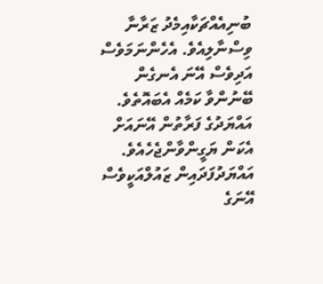ބުނިއެއްޗަކާއިމެދު ޒަރާނާ ވިސްނާލިއެވެ. އެހެންނަމަވެސް އަދިވެސް އޭނަ އެނގެން ބޭނުންވާ ކަމެއް އެބައޮތެވެ. އައްޔަދުގެ ފަރާތުން އޭނައަށް އެކަން ޔަގީންވާންޖެހެއެވެ. އައްޔަދުފަދައިން ޒައުލްއަކީވެސް އޭނަގެ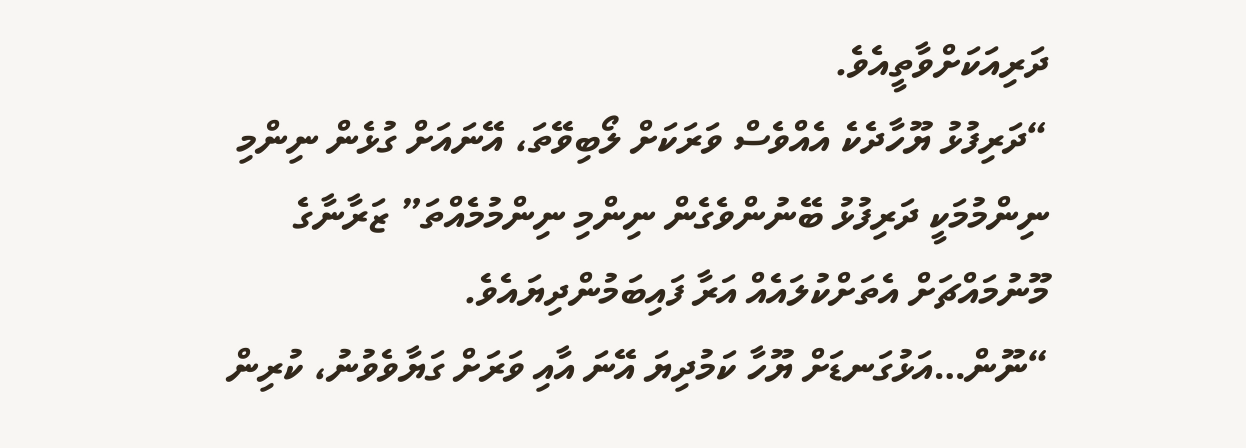ދަރިއަކަށްވާތީއެވެ.
“ދަރިފުޅު ޔޫހާދެކެ އެއްވެސް ވަރަކަށް ލޯބިވޭތަ، އޭނައަށް ގުޅެން ނިންމި ނިންމުމަކީ ދަރިފުޅު ބޭނުންވެގެން ނިންމި ނިންމުމެއްތަ” ޒަރާނާގެ މޫނުމައްޗަށް އެތަށްކުލައެއް އަރާ ފައިބަމުންދިޔައެވެ.
“ނޫން…އަޅުގަނޑަށް ޔޫހާ ކަމުދިޔަ އޭނަ އާއި ވަރަށް ގަޔާވެވުނު، ކުރިން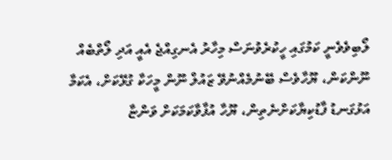ލޯބިވެވެނީ ކަމުގައި ހީކުރެވުނަސް މިހާރު އެނގިއްޖެ އެއީ އަދި ލޯތްބެއް ނޫންކަން، ޔޫހާވެސް ބޭނުމެއްނުވޭ ޒައުލް ނޫން މީހަކާ ގުޅޭކަށް، އެކަމާ އަޅުގަނޑު ފާޑުކިޔާކަށްނެތިން، ޔޫހާ އުފާވާކަމަކަށް ވަންޏާ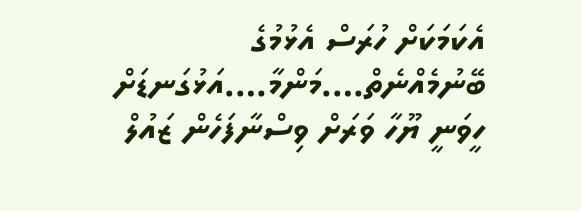އެކަމަކަށް ހުރަސް އެޅުމުގެ ބޭނުމެއްނެތް….މަންމާ….އަޅުގަނޑަށް ހީވަނީ ޔޫހާ ވަރަށް ވިސްނާފަހެން ޒައުލް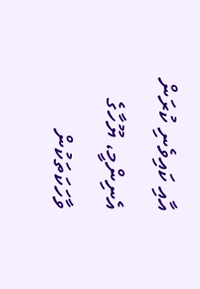އާއި ކައިވެނި ކުރަން އެނިންމީ، ޔޫހާގެ ވާހަކަތަކުން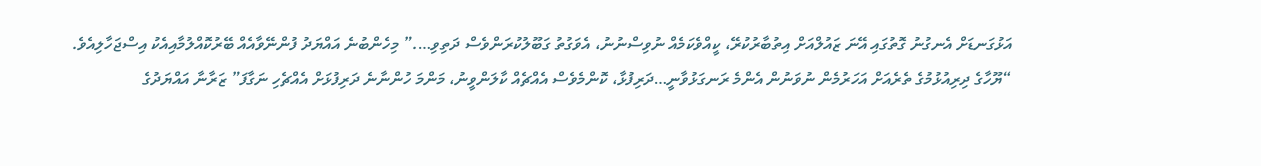އަޅުގަނޑަށް އެނގުނު ގޮތުގައި އޭނަ ޒައުލްއަށް އިތުބާރުކުރޭ، ކީއްވެކަމެއް ނުވިސްނުނު، އެވަގުތު ގަބޫލުކުރަންވެސް ދަތިވި….” މިހެންބުނެ އައްޔަދު ފުންނޭވާއެއް ބޭރުކޮއްލުމާއިއެކު އިސްޖަހާލިއެވެ.
“ޔޫހާގެ ދިރިއުޅުމުގެ ތެރެއަށް އަހަރުމެން ނުވަނުން އެންމެ ރަނގަޅުވާނީ…ދަރިފުޅާ، ކޮންމެވެސް އެއްޗެއް ކާލަންވީނު، މަންމަ ހުންނާނެ ދަރިފުޅަށް އެއްޗެހި ނަގާފަ” ޒަރާނާ އައްޔަދުގެ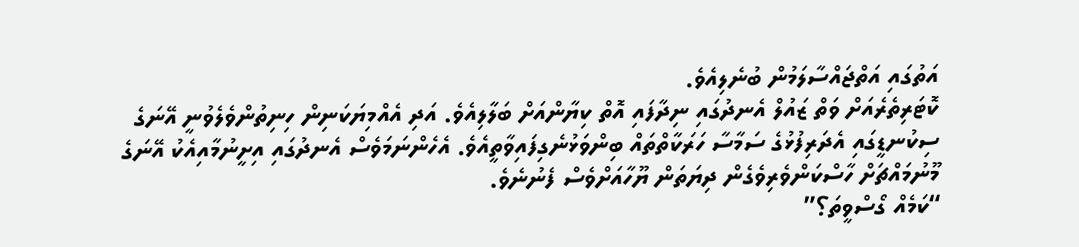އަތުގައި އަތްޖައްސާލަމުން ބުނެލިއެވެ.
ކޮޓަރިތެރެއަށް ވަތް ޒައުލް އެނދުގައި ނިދާފައި އޮތް ކިޔާންއަށް ބަލާލިއެވެ. އަދި އެއްމިޔަކަނިން ހިނިތުންވެލެވުނީ އޭނަގެ ސިކުނޑީގައި އެދަރިފުޅުގެ ސަމާސާ ހަރަކާތްތައް ބިންވަޅުނެގިފައިވާތީއެވެ. އެހެންނަމަވެސް އެނދުގައި އިށީނުމާއިއެކު އޭނަގެ މޫނުމައްޗަށް ހާސްކަންވެރިވެގެން ދިޔަތަން ޔޫހާއަށްވެސް ފެނުނެވެ.
“ކަމެއް ގޯސްވީތަ؟”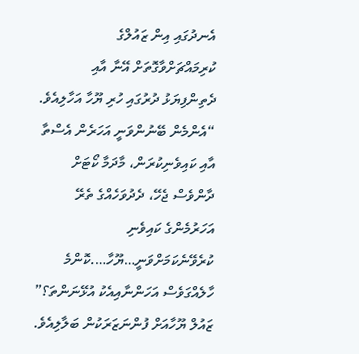އެނދުގައި އިން ޒައުލްގެ ކުރިމައްޗަށްވާގޮތަށް އޭނާ އާއި ދެތިންފިޔަޅު ދުރުގައި ހުރި ޔޫހާ އަހާލިއެވެ.
“އެންމެން ބޭނުންވަނީ އަހަރެން އެސްތާ އާއި ކައިވެނިކުރަން، މާދަމާ ކޯޓަށް ދާންވެސް ޖެހޭ، ދެދުވަހެއްގެ ތެރޭ އަހަރުމެންގެ ކައިވެނި ކުރެވޭނެކަމަށްވަނީ…ޔޫހާ….ކޮންމެ ހާލެއްގަވެސް އަހަންނާއިއެކު އުޅޭނަންތަ؟” ޒައުލް ޔޫހާއަށް ފުންނަޒަރަކުން ބަލާލިއެވެ.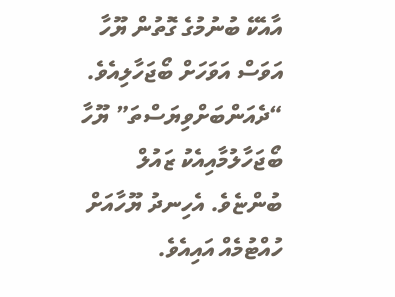އާއެކޭ ބުނުމުގެ ގޮތުން ޔޫހާ އަވަސް އަވަހަށް ބޯޖަހާލިއެވެ.
“ދެއަންބަށްވިޔަސްތަ” ޔޫހާ ބޯޖަހާލުމާއިއެކު ޒައުލް ބުންޏެވެ. އެހިނދު ޔޫހާއަށް ހުއްޓުމެއް އައިއެވެ.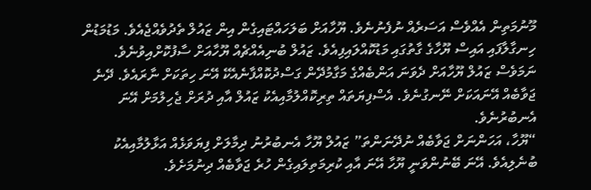މޫނުމަތިން އެއްވެސް އަސަރެއް ނުފެނުނެވެ. ޔޫހާއަށް ބަލަހައްޓައިގެން އިން ޒައުލް ތެދުވެއްޖެއެވެ. މަޑުމަޑުން ހިނގާލާފައި އައިސް ޔޫހާގެ ގާތުގައި މަޑުކޮއްލައިފިއެވެ. ޒައުލް ބުނިއެއްޗެއް ޔޫހާއަށް ސާފުކޮށްއިވުނެވެ. ނަމަވެސް ޒައުލް ޔޫހާއަށް ދެވަނަ އަންބެއްގެ މަގާމުދޭން ގަސްދުކޮއްފާނެއެކޭ އޭނަ ހިތަކަށް ނާރައެވެ. ދޭނެ ޖަވާބެއް އޭނައަކަށް ނޭނގުނެވެ. އެސްފިޔަތައް ތިރިކޮއްލުމާއިއެކު ޒައުލް އާއި ދުރަށް ޖެހިލުމަށް އޭނަ އެނބުރުނެވެ.
“ޔޫހާ، އަހަންނަށް ޖަވާބެއް ނުދޭނަންތަ” ޒައުލް ޔޫހާ އެނބުރުނު ދިމާލަށް ފިޔަވަޅެއް އަޅާލުމާއިއެކު ބުނެލިއެވެ. އޭނަ ބޭނުންވަނީ ޔޫހާ އޭނަ އާއި ކުރިމަތިލައިގެން ހުރެ ޖަވާބެއް ދިނުމަށެވެ.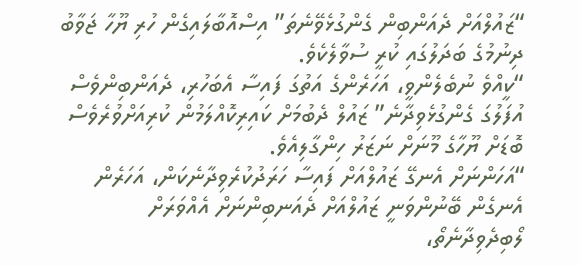“ޒައުލްއަށް ދެއަންބިން ގެންގުޅެވޭނެތަ” އިސްއޮބާލައިގެން ހުރި ޔޫހާ ޖަވާބު ދިނުމުގެ ބަދަލުގައި ކުރީ ސުވާލެކެވެ.
“ކީއްވެ ނުބެލެންވީ، އަހަރެންގެ އަތުގަ ފައިސާ އެބަހުރި، ދެއަންބިންވެސް އުފަލުގަ ގެންގުޅެވިދާނެ” ޒައުލް ދެބުމަށް ކައިރިކޮއްލަމުން ކުރިއަށްވުރެވެސް ބޮޑަށް ޔޫހާގެ މޫނަށް ނަޒަރު ހިންގާލިއެވެ.
“އަހަންނަށް އެނގޭ ޒައުލްއަށް ފައިސާ ހަރަދުކުރެވިދާނެކަން، އަހަރެން އެނގެން ބޭނުންވަނީ ޒައުލްއަށް ދެއަނބިންނަށް އެއްވަރަށް ލޯބިދެވިދާނެތޯ،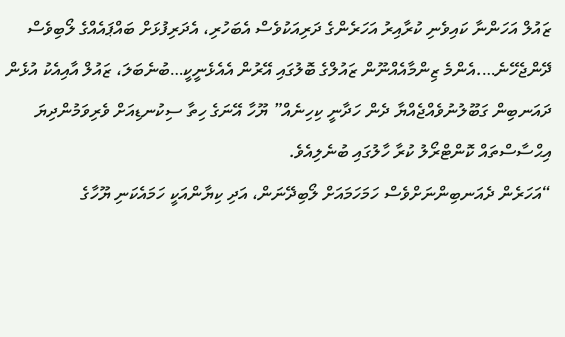ޒައުލް އަހަންނާ ކައިވެނި ކުރާއިރު އަހަރެންގެ ދަރިއަކުވެސް އެބަހުރި، އެދަރިފުޅަށް ބައްޕައެއްގެ ލޯބިވެސް ދޭންޖެހޭނެ….އެންމެ ޒިންމާއެއްނޫން ޒައުލްގެ ބޮލުގައި އޭރުން އެއެޅެނީކީ…ބުނެބަލަ، ޒައުލް އާއިއެކު އުޅެން ދައަނބިން ގަބޫލުނުވެއްޖެއްޔާ ދެން ހަދާނީ ކިހިނެއް” ޔޫހާ އޭނަގެ ހިތާ ސިކުނޑިއަށް ވެރިވަމުންދިޔަ އިޙްސާސްތައް ކޮންޓްރޯލު ކުރާ ހާލުގައި ބުނެލިއެވެ.
“އަހަރެން ދެއަނބިންނަށްވެސް ހަމަހަމައަށް ލޯބިދޭނަން، އަދި ކިޔާންއަކީ ހަމައެކަނި ޔޫހާގެ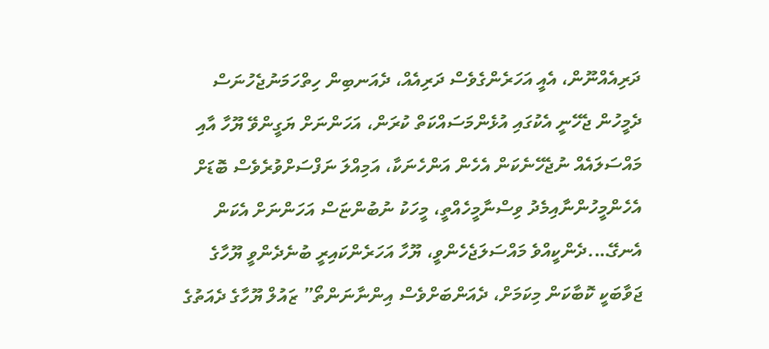ދަރިއެއްނޫން، އެއީ އަހަރެންގެވެސް ދަރިއެއް، ދެއަނބިން ހިތްހަމަނުޖެހުނަސް ދެމީހުން ޖެހޭނީ އެކުގައި އުޅެންމަސައްކަތް ކުރަން، އަހަންނަށް ޔަގީންވޭ ޔޫހާ އާއި މައްސަލައެއް ނުޖެހޭނެކަން އެހެން އަންހެނަކާ، އަމިއްލަ ނަފްސަށްވުރެވެސް ބޮޑަށް އެހެންމީހުންނާއިމެދު ވިސްނާމީހެއްތީ، މީހަކު ނުބުންޏަސް އަހަންނަށް އެކަން އެނގޭ….ދެންކީއްވެ މައްސަލަޖެހެންވީ، ޔޫހާ އަހަރެންކައިރީ ބުނެދެންވީ ޔޫހާގެ ޖަވާބަކީ ކޮބާކަން މިކަމަށް، ދެއަންބަށްވެސް އިންނާނަންތޯ” ޒައުލް ޔޫހާގެ ދެއަތުގެ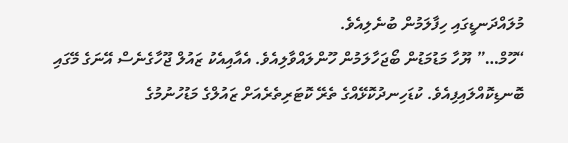މުލައްދަނޑީގައި ހިފާލަމުން ބުނެލިއެވެ.
“ހޫމް…” ޔޫހާ މަޑުމަޑުން ބޯޖަހާލަމުން ހޫންލައްވާލިއެވެ. އެއާއިއެކު ޒައުލް ޖޫހާގެނެސް އޭނަގެ މޭގައި ބޮނޑިކޮއްލައިފިއެވެ. ކުޑަހިނދުކޮޅޭއްގެ ތެރޭ ކޮޓަރިތެރެއަށް ޒައުލްގެ މަޑުހުނުމުގެ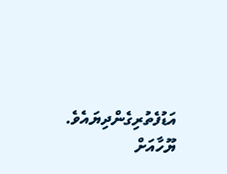އަޑުފެތުރިގެންދިޔައެވެ. ޔޫހާއަށް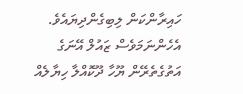ހައިރާންކަން ލިބިގެންދިޔައެވެ. އެހެންނަމަވެސް ޒައުލް އޭނަގެ އަތުގެތެރޭން ޔޫހާ ދޫކޮއްލާ ހިޔާލެއް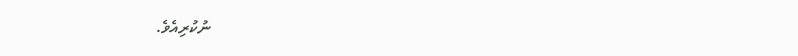ނުކުރިއެވެ.